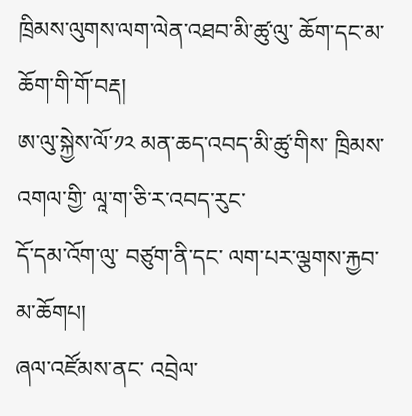ཁྲིམས་ལུགས་ལག་ལེན་འཐབ་མི་ཚུ་ལུ་ ཆོག་དང་མ་ཆོག་གི་གོ་བརྡ།
ཨ་ལུ་སྐྱེས་ལོ་༡༢ མན་ཆད་འབད་མི་ཚུ་གིས་ ཁྲིམས་འགལ་གྱི་ ལཱ་ག་ཅི་ར་འབད་རུང་
དོ་དམ་འོག་ལུ་ བཙུག་ནི་དང་ ལག་པར་ལྕགས་རྐྱབ་མ་ཆོགཔ།
ཞལ་འཛོམས་ནང་ འབྲེལ་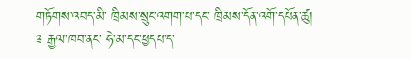གཏོགས་འབད་མི་ ཁྲིམས་སྲུང་འགག་པ་དང་ ཁྲིམས་དོན་འགོ་དཔོན་ཚུ།
༉ རྒྱལ་ཁབ་ནང་ ཧེ་མ་དང་ཕྱདཔ་ད་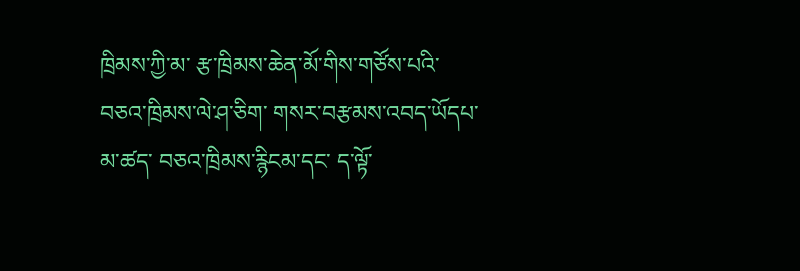ཁྲིམས་ཀྱི་མ་ རྩ་ཁྲིམས་ཆེན་མོ་གིས་གཙོས་པའི་ བཅའ་ཁྲིམས་ལེ་ཤ་ཅིག་ གསར་བརྩམས་འབད་ཡོདཔ་མ་ཚད་ བཅའ་ཁྲིམས་རྙིངམ་དང་ ད་ལྟོ་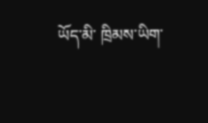ཡོད་མི་ ཁྲིམས་ཡིག་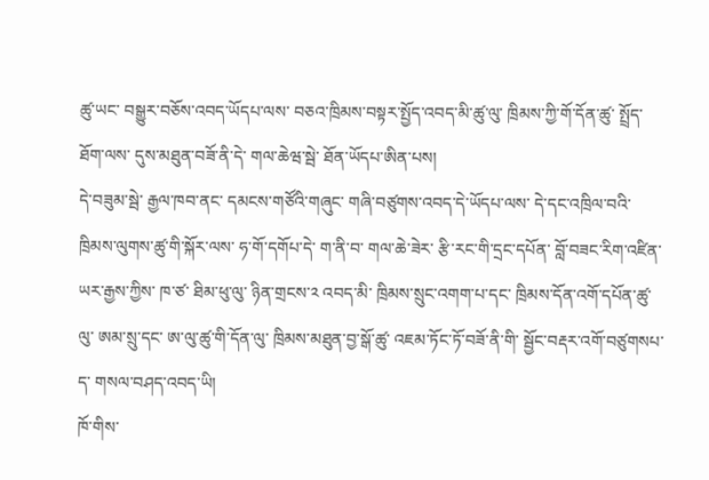ཚུ་ཡང་ བསྒྱུར་བཅོས་འབད་ཡོདཔ་ལས་ བཅའ་ཁྲིམས་བསྟར་སྤྱོད་འབད་མི་ཚུ་ལུ་ ཁྲིམས་ཀྱི་གོ་དོན་ཚུ་ སྤྲོད་ཐོག་ལས་ དུས་མཐུན་བཟོ་ནི་དེ་ གལ་ཆེཝ་སྦེ་ ཐོན་ཡོདཔ་ཨིན་པས།
དེ་བཟུམ་སྦེ་ རྒྱལ་ཁབ་ནང་ དམངས་གཙོའི་གཞུང་ གཞི་བཙུགས་འབད་དེ་ཡོདཔ་ལས་ དེ་དང་འཁྲིལ་བའི་ ཁྲིམས་ལུགས་ཚུ་གི་སྐོར་ལས་ ཧ་གོ་དགོཔ་དེ་ ག་ནི་བ་ གལ་ཆེ་ཟེར་ རྩི་རང་གི་དྲང་དཔོན་ བློ་བཟང་རིག་འཛིན་ཡར་རྒྱས་ཀྱིས་ ཁ་ཙ་ ཐིམ་ཕུ་ལུ་ ཉིན་གྲངས་༢ འབད་མི་ ཁྲིམས་སྲུང་འགག་པ་དང་ ཁྲིམས་དོན་འགོ་དཔོན་ཚུ་ལུ་ ཨམ་སྲུ་དང་ ཨ་ལུ་ཚུ་གི་དོན་ལུ་ ཁྲིམས་མཐུན་བྱ་སྒོ་ཚུ་ འཇམ་ཏོང་ཏོ་བཟོ་ནི་གི་ སྦྱོང་བརྡར་འགོ་བཙུགསཔ་ད་ གསལ་བཤད་འབད་ཡི།
ཁོ་གིས་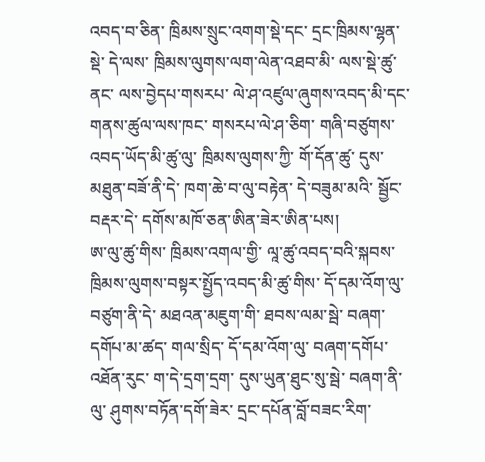འབད་བ་ཅིན་ ཁྲིམས་སྲུང་འགག་སྡེ་དང་ དྲང་ཁྲིམས་ལྷན་སྡེ་ དེ་ལས་ ཁྲིམས་ལུགས་ལག་ལེན་འཐབ་མི་ ལས་སྡེ་ཚུ་ནང་ ལས་བྱེདཔ་གསརཔ་ ལེ་ཤ་འཛུལ་ཞུགས་འབད་མི་དང་ གནས་ཚུལ་ལས་ཁང་ གསརཔ་ལེ་ཤ་ཅིག་ གཞི་བཙུགས་འབད་ཡོད་མི་ཚུ་ལུ་ ཁྲིམས་ལུགས་ཀྱི་ གོ་དོན་ཚུ་ དུས་མཐུན་བཟོ་ནི་དེ་ ཁག་ཆེ་བ་ལུ་བརྟེན་ དེ་བཟུམ་མའི་ སྦྱོང་བརྡར་དེ་ དགོས་མཁོ་ཅན་ཨིན་ཟེར་ཨིན་པས།
ཨ་ལུ་ཚུ་གིས་ ཁྲིམས་འགལ་གྱི་ ལཱ་ཚུ་འབད་བའི་སྐབས་ ཁྲིམས་ལུགས་བསྟར་སྤྱོད་འབད་མི་ཚུ་གིས་ དོ་དམ་འོག་ལུ་ བཙུག་ནི་དེ་ མཐའན་མཇུག་གི་ ཐབས་ལམ་སྦེ་ བཞག་དགོཔ་མ་ཚད་ གལ་སྲིད་ དོ་དམ་འོག་ལུ་ བཞག་དགོཔ་འཐོན་རུང་ ག་དེ་དྲག་དྲག་ དུས་ཡུན་ཐུང་སུ་སྦེ་ བཞག་ནི་ལུ་ ཤུགས་བཏོན་དགོ་ཟེར་ དྲང་དཔོན་བློ་བཟང་རིག་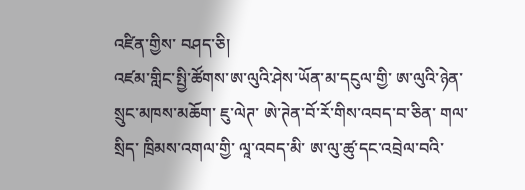འཛིན་གྱིས་ བཤད་ཅི།
འཛམ་གླིང་སྤྱི་ཚོགས་ཨ་ལུའི་ཤེས་ཡོན་མ་དངུལ་གྱི་ ཨ་ལུའི་ཉེན་སྲུང་མཁས་མཆོག་ ཇུ་ལེཊ་ ཨེ་ཊེན་བོ་རོ་གིས་འབད་བ་ཅིན་ གལ་སྲིད་ ཁྲིམས་འགལ་གྱི་ ལཱ་འབད་མི་ ཨ་ལུ་ཚུ་དང་འབྲེལ་བའི་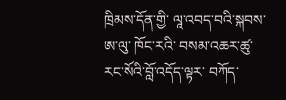ཁྲིམས་དོན་གྱི་ ལཱ་འབད་བའི་སྐབས་ ཨ་ལུ་ ཁོང་རའི་ བསམ་འཆར་ཚུ་ རང་སོའི་བློ་འདོད་ལྟར་ བཀོད་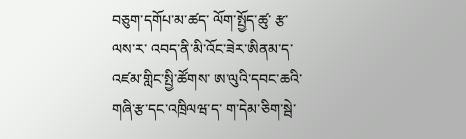བཅུག་དགོཔ་མ་ཚད་ ལོག་སྤྱོད་ཚུ་ རྩ་ལས་ར་ འབད་ནི་མི་འོང་ཟེར་ཨིནམ་ད་  འཛམ་གླིང་སྤྱི་ཚོགས་ ཨ་ལུའི་དབང་ཆའི་གཞི་རྩ་དང་འཁྲིལཝ་ད་ ག་དེམ་ཅིག་སྦེ་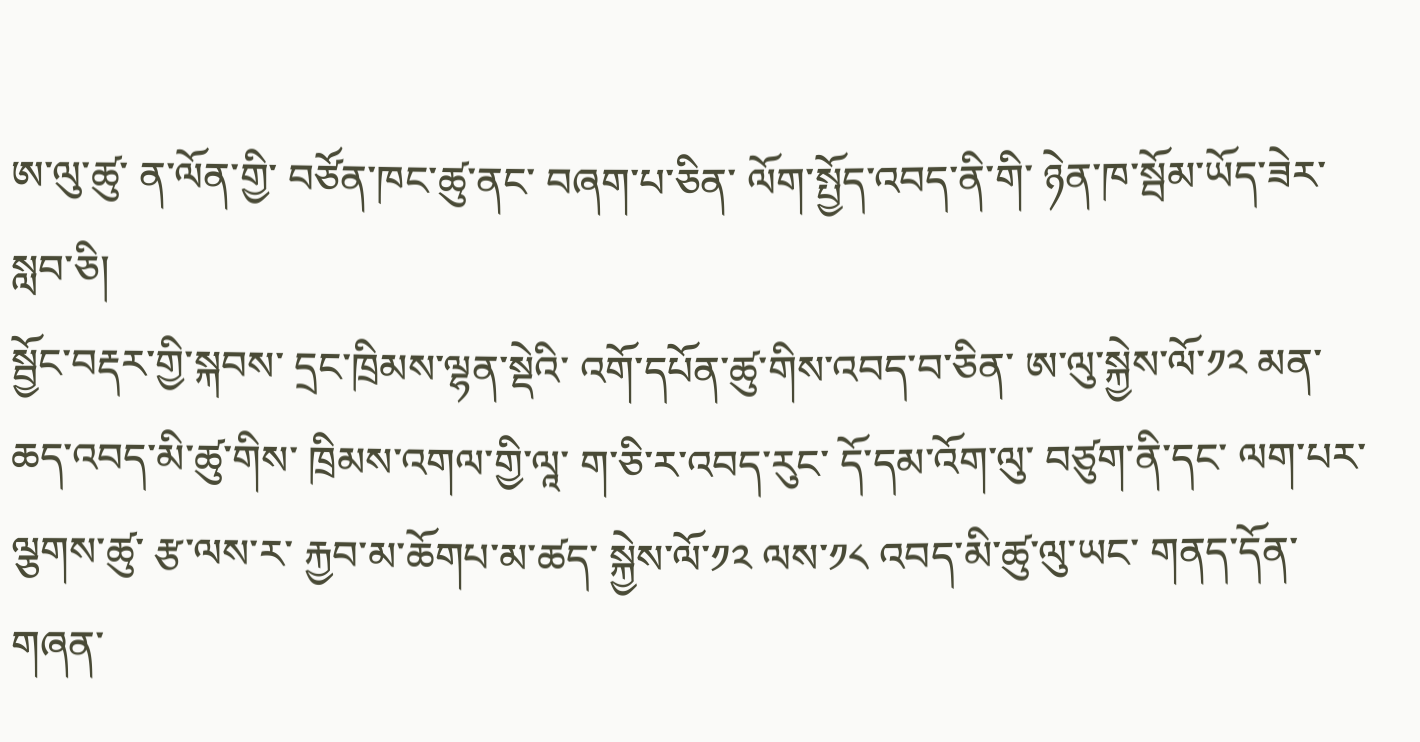ཨ་ལུ་ཚུ་ ན་ལོན་གྱི་ བཙོན་ཁང་ཚུ་ནང་ བཞག་པ་ཅིན་ ལོག་སྤྱོད་འབད་ནི་གི་ ཉེན་ཁ་སྦོམ་ཡོད་ཟེར་སླབ་ཅི།
སྦྱོང་བརྡར་གྱི་སྐབས་ དྲང་ཁྲིམས་ལྷན་སྡེའི་ འགོ་དཔོན་ཚུ་གིས་འབད་བ་ཅིན་ ཨ་ལུ་སྐྱེས་ལོ་༡༢ མན་ཆད་འབད་མི་ཚུ་གིས་ ཁྲིམས་འགལ་གྱི་ལཱ་ ག་ཅི་ར་འབད་རུང་ དོ་དམ་འོག་ལུ་ བཙུག་ནི་དང་ ལག་པར་ལྕགས་ཚུ་ རྩ་ལས་ར་ རྐྱབ་མ་ཆོགཔ་མ་ཚད་ སྐྱེས་ལོ་༡༢ ལས་༡༨ འབད་མི་ཚུ་ལུ་ཡང་ གནད་དོན་གཞན་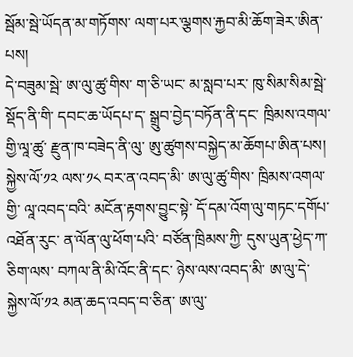སྦོམ་སྦེ་ཡོདན་མ་གཏོགས་ ལག་པར་ལྕགས་རྐྱབ་མི་ཆོག་ཟེར་ཨིན་པས།
དེ་བཟུམ་སྦེ་ ཨ་ལུ་ཚུ་གིས་ ག་ཅི་ཡང་ མ་སླབ་པར་ ཁུ་སིམ་སིམ་སྦེ་ སྡོད་ནི་གི་ དབང་ཆ་ཡོདཔ་ད་ སྒྲུབ་བྱེད་བཏོན་ནི་དང་ ཁྲིམས་འགལ་གྱི་ལཱ་ཚུ་ རྫུན་ཁ་བཟེད་ནི་ལུ་ ཨུ་ཚུགས་བསྐྱེད་མ་ཆོགཔ་ཨིན་པས།
སྐྱེས་ལོ་༡༢ ལས་༡༨ བར་ན་འབད་མི་ ཨ་ལུ་ཚུ་གིས་ ཁྲིམས་འགལ་གྱི་ ལཱ་འབད་བའི་ མངོན་རྟགས་བྱུང་སྟེ་ དོ་དམ་འོག་ལུ་གཏང་དགོཔ་འཐོན་རུང་ ན་ལོན་ལུ་ཕོག་པའི་ བཙོན་ཁྲིམས་ཀྱི་ དུས་ཡུན་ཕྱེད་ཀ་ཅིག་ལས་ བཀལ་ནི་མི་འོང་ནི་དང་ ཉེས་ལས་འབད་མི་ ཨ་ལུ་དེ་ སྐྱེས་ལོ་༡༢ མན་ཆད་འབད་བ་ཅིན་ ཨ་ལུ་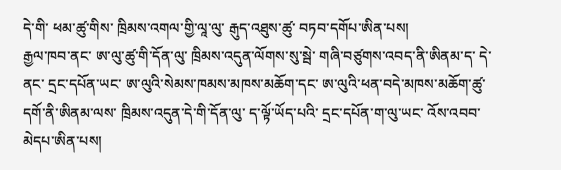དེ་གི་ ཕམ་ཚུ་གིས་ ཁྲིམས་འགལ་གྱི་ལཱ་ལུ་ རྒུད་འཐུས་ཚུ་ བཏབ་དགོཔ་ཨིན་པས།
རྒྱལ་ཁབ་ནང་ ཨ་ལུ་ཚུ་གི་དོན་ལུ་ ཁྲིམས་འདུན་ལོགས་སུ་སྦེ་ གཞི་བཙུགས་འབད་ནི་ཨིནམ་ད་ དེ་ནང་ དྲང་དཔོན་ཡང་ ཨ་ལུའི་སེམས་ཁམས་མཁས་མཆོག་དང་ ཨ་ལུའི་ཕན་བདེ་མཁས་མཆོག་ཚུ་ དགོ་ནི་ཨིནམ་ལས་ ཁྲིམས་འདུན་དེ་གི་དོན་ལུ་ ད་ལྟོ་ཡོད་པའི་ དྲང་དཔོན་ག་ལུ་ཡང་ འོས་འབབ་མེདཔ་ཨིན་པས།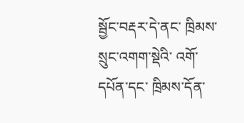སྦྱོང་བརྡར་དེ་ནང་ ཁྲིམས་སྲུང་འགག་སྡེའི་ འགོ་དཔོན་དང་ ཁྲིམས་དོན་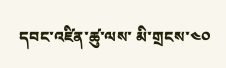དབང་འཛིན་ཚུ་ལས་ མི་གྲངས་༤༠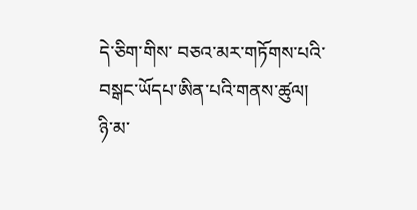དེ་ཅིག་གིས་ བཅའ་མར་གཏོགས་པའི་བསྒང་ཡོདཔ་ཨིན་པའི་གནས་ཚུལ།
ཉི་མ་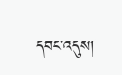དབང་འདུས།